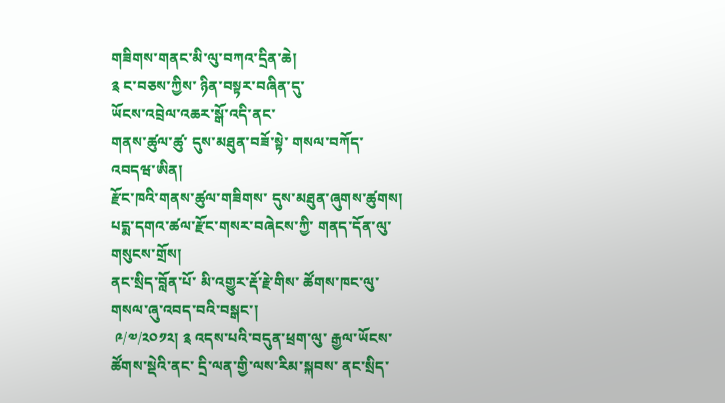གཟིགས་གནང་མི་ལུ་བཀའ་དྲིན་ཆེ།
༉ ང་བཅས་ཀྱིས་ ཉིན་བསྟར་བཞིན་དུ་
ཡོངས་འབྲེལ་འཆར་སྒོ་འདི་ནང་
གནས་ཚུལ་ཚུ་ དུས་མཐུན་བཟོ་སྟེ་ གསལ་བཀོད་འབདཝ་ཨིན།
རྫོང་ཁའི་གནས་ཚུལ་གཟིགས་ དུས་མཐུན་ཞུགས་ཚུགས།
པདྨ་དགའ་ཚལ་རྫོང་གསར་བཞེངས་ཀྱི་ གནད་དོན་ལུ་ གསུངས་གྲོས།
ནང་སྲིད་བློན་པོ་ མི་འགྱུར་རྡོ་རྗེ་གིས་ ཚོགས་ཁང་ལུ་གསལ་ཞུ་འབད་བའི་བསྒང་།
 ༩/༧/༢༠༡༢། ༉ འདས་པའི་བདུན་ཕྲག་ལུ་ རྒྱལ་ཡོངས་ཚོགས་སྡེའི་ནང་ དྲི་ལན་གྱི་ལས་རིམ་སྐབས་ ནང་སྲིད་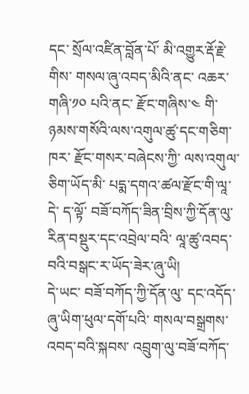དང་ སྲོལ་འཛིན་བློན་པོ་ མི་འགྱུར་རྡོ་རྗེ་གིས་ གསལ་ཞུ་འབད་མིའི་ནང་ འཆར་གཞི་༡༠ པའི་ནང་ རྫོང་གཞིས་༤ གི་ཉམས་གསོའི་ལས་འགུལ་ཚུ་དང་གཅིག་ཁར་ རྫོང་གསར་བཞེངས་ཀྱི་ ལས་འགུལ་ཅིག་ཡོད་མི་ པདྨ་དགའ་ཚལ་རྫོང་གི་ལཱ་དེ་ ད་ལྟོ་ བཟོ་བཀོད་ཟིན་བྲིས་ཀྱི་དོན་ལུ་ རིན་བསྡུར་དང་འབྲེལ་བའི་ ལཱ་ཚུ་འབད་བའི་བསྒང་ར་ཡོད་ཟེར་ཞུ་ཡི།
དེ་ཡང་ བཟོ་བཀོད་ཀྱི་དོན་ལུ་ དང་འདོད་ཞུ་ཡིག་ཕུལ་དགོ་པའི་ གསལ་བསྒྲགས་འབད་བའི་སྐབས་ འབྲུག་ལུ་བཟོ་བཀོད་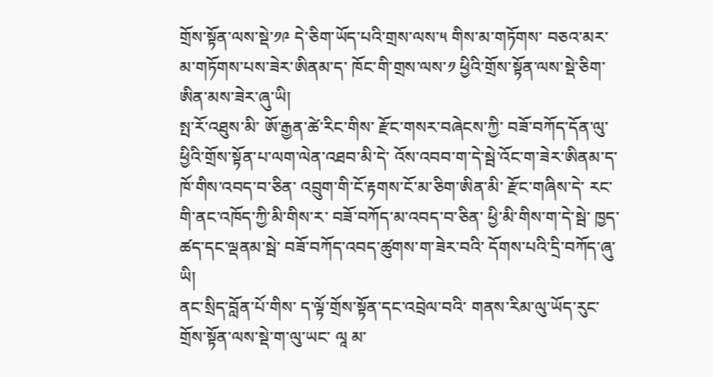གྲོས་སྟོན་ལས་སྡེ་༡༩ དེ་ཅིག་ཡོད་པའི་གྲས་ལས་༥ གིས་མ་གཏོགས་ བཅའ་མར་མ་གཏོགས་པས་ཟེར་ཨིནམ་ད་ ཁོང་གི་གྲས་ལས་༡ ཕྱིའི་གྲོས་སྟོན་ལས་སྡེ་ཅིག་ཨིན་མས་ཟེར་ཞུ་ཡི།
སྤ་རོ་འཐུས་མི་ ཨོ་རྒྱན་ཚེ་རིང་གིས་ རྫོང་གསར་བཞེངས་ཀྱི་ བཟོ་བཀོད་དོན་ལུ་ ཕྱིའི་གྲོས་སྟོན་པ་ལག་ལེན་འཐབ་མི་དེ་ འོས་འབབ་ག་དེ་སྦེ་འོང་ག་ཟེར་ཨིནམ་ད་ ཁོ་གིས་འབད་བ་ཅིན་ འབྲུག་གི་ངོ་རྟགས་ངོ་མ་ཅིག་ཨིན་མི་ རྫོང་གཞིས་དེ་ རང་གི་ནང་འཁོད་ཀྱི་མི་གིས་ར་ བཟོ་བཀོད་མ་འབད་བ་ཅིན་ ཕྱི་མི་གིས་ག་དེ་སྦེ་ ཁྱད་ཚད་དང་ལྡནམ་སྦེ་ བཟོ་བཀོད་འབད་ཚུགས་ག་ཟེར་བའི་ དོགས་པའི་དྲི་བཀོད་ཞུ་ཡི།
ནང་སྲིད་བློན་པོ་གིས་ ད་ལྟོ་གྲོས་སྟོན་དང་འབྲེལ་བའི་ གནས་རིམ་ལུ་ཡོད་རུང་ གྲོས་སྟོན་ལས་སྡེ་ག་ལུ་ཡང་ ལཱ མ་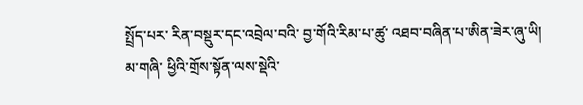སྤྲོད་པར་ རིན་བསྡུར་དང་འབྲེལ་བའི་ བྱ་གོའི་རིམ་པ་ཚུ་ འཐབ་བཞིན་པ་ཨིན་ཟེར་ཞུ་ཡི།
མ་གཞི་ ཕྱིའི་གྲོས་སྟོན་ལས་སྡེའི་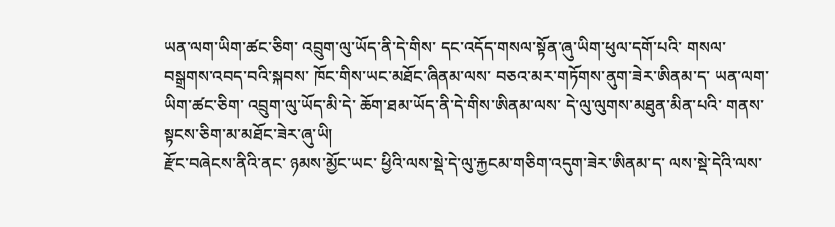ཡན་ལག་ཡིག་ཚང་ཅིག་ འབྲུག་ལུ་ཡོད་ནི་དེ་གིས་ དང་འདོད་གསལ་སྟོན་ཞུ་ཡིག་ཕུལ་དགོ་པའི་ གསལ་བསྒྲགས་འབད་བའི་སྐབས་ ཁོང་གིས་ཡང་མཐོང་ཞིནམ་ལས་ བཅའ་མར་གཏོགས་ནུག་ཟེར་ཨིནམ་ད་ ཡན་ལག་ཡིག་ཚང་ཅིག་ འབྲུག་ལུ་ཡོད་མི་དེ་ ཆོག་ཐམ་ཡོད་ནི་དེ་གིས་ཨིནམ་ལས་ དེ་ལུ་ལུགས་མཐུན་མིན་པའི་ གནས་སྟངས་ཅིག་མ་མཐོང་ཟེར་ཞུ་ཡི།
རྫོང་བཞེངས་ནིའི་ནང་ ཉམས་མྱོང་ཡང་ ཕྱིའི་ལས་སྡེ་དེ་ལུ་རྐྱངམ་གཅིག་འདུག་ཟེར་ཨིནམ་ད་ ལས་སྡེ་དེའི་ལས་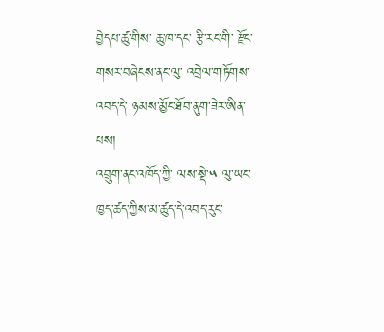བྱེདཔ་ཚུ་གིས་ ཆུ་ཁ་དང་ རྩི་རང་གི་ རྫོང་གསར་བཞེངས་ནང་ལུ་ འབྲེལ་གཏོགས་འབད་དེ་ ཉམས་མྱོང་ཐོབ་ནུག་ཟེར་ཨིན་པས།
འབྲུག་ནང་འཁོད་ཀྱི་ ལས་སྡེ་༥ ལུ་ཡང་ ཁྱད་ཚད་ཀྱིས་མ་ཚུད་དེ་འབད་རུང་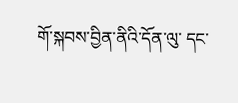གོ་སྐབས་བྱིན་ནིའི་དོན་ལུ་ དང་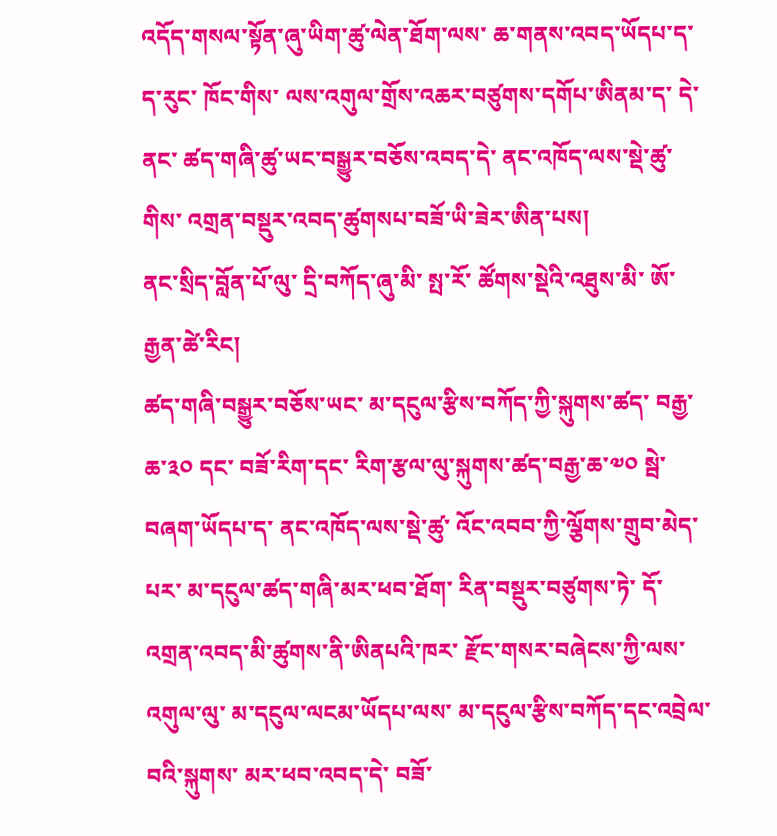འདོད་གསལ་སྟོན་ཞུ་ཡིག་ཚུ་ལེན་ཐོག་ལས་ ཆ་གནས་འབད་ཡོདཔ་ད་ ད་རུང་ ཁོང་གིས་ ལས་འགུལ་གྲོས་འཆར་བཙུགས་དགོཔ་ཨིནམ་ད་ དེ་ནང་ ཚད་གཞི་ཚུ་ཡང་བསྒྱུར་བཅོས་འབད་དེ་ ནང་འཁོད་ལས་སྡེ་ཚུ་གིས་ འགྲན་བསྡུར་འབད་ཚུགསཔ་བཟོ་ཡི་ཟེར་ཨིན་པས།
ནང་སྲིད་བློན་པོ་ལུ་ དྲི་བཀོད་ཞུ་མི་ སྤ་རོ་ ཚོགས་སྡེའི་འཐུས་མི་ ཨོ་རྒྱན་ཚེ་རིང།
ཚད་གཞི་བསྒྱུར་བཅོས་ཡང་ མ་དངུལ་རྩིས་བཀོད་ཀྱི་སྐུགས་ཚད་ བརྒྱ་ཆ་༣༠ དང་ བཟོ་རིག་དང་ རིག་རྩལ་ལུ་སྐུགས་ཚད་བརྒྱ་ཆ་༧༠ སྦེ་བཞག་ཡོདཔ་ད་ ནང་འཁོད་ལས་སྡེ་ཚུ་ འོང་འབབ་ཀྱི་ལྕོགས་གྲུབ་མེད་པར་ མ་དངུལ་ཚད་གཞི་མར་ཕབ་ཐོག་ རིན་བསྡུར་བཙུགས་ཏེ་ དོ་འགྲན་འབད་མི་ཚུགས་ནི་ཨིནཔའི་ཁར་ རྫོང་གསར་བཞེངས་ཀྱི་ལས་འགུལ་ལུ་ མ་དངུལ་ལངམ་ཡོདཔ་ལས་ མ་དངུལ་རྩིས་བཀོད་དང་འབྲེལ་བའི་སྐུགས་ མར་ཕབ་འབད་དེ་ བཟོ་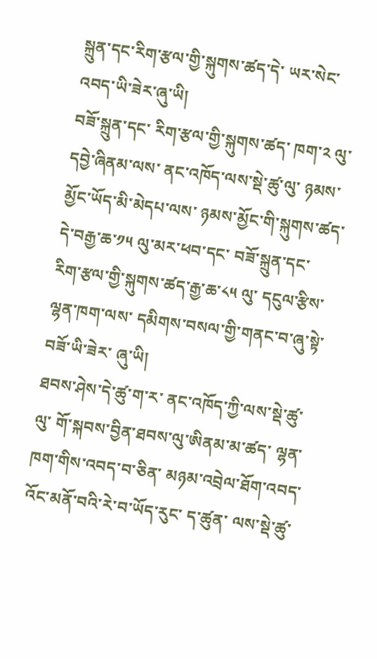སྐྲུན་དང་རིག་རྩལ་གྱི་སྐུགས་ཚད་དེ་ ཡར་སེང་འབད་ཡི་ཟེར་ཞུ་ཡི།
བཟོ་སྐྲུན་དང་ རིག་རྩལ་གྱི་སྐུགས་ཚད་ ཁག་༢ ལུ་ དབྱེ་ཞིནམ་ལས་ ནང་འཁོད་ལས་སྡེ་ཚུ་ལུ་ ཉམས་མྱོང་ཡོད་མི་མེདཔ་ལས་ ཉམས་མྱོང་གི་སྐུགས་ཚད་དེ་བརྒྱ་ཆ་༡༥ ལུ་མར་ཕབ་དང་ བཟོ་སྐྲུན་དང་ རིག་རྩལ་གྱི་སྐུགས་ཚད་རྒྱ་ཆ་༨༥ ལུ་ དངུལ་རྩིས་ལྷན་ཁག་ལས་ དམིགས་བསལ་གྱི་གནང་བ་ཞུ་སྟེ་ བཟོ་ཡི་ཟེར་ ཞུ་ཡི།
ཐབས་ཤེས་དེ་ཚུ་ག་ར་ ནང་འཁོད་ཀྱི་ལས་སྡེ་ཚུ་ལུ་ གོ་སྐབས་བྱིན་ཐབས་ལུ་ཨིནམ་མ་ཚད་ ལྷན་ཁག་གིས་འབད་བ་ཅིན་ མཉམ་འབྲེལ་ཐོག་འབད་འོང་མནོ་བའི་རེ་བ་ཡོད་རུང་ ད་ཚུན་ ལས་སྡེ་ཚུ་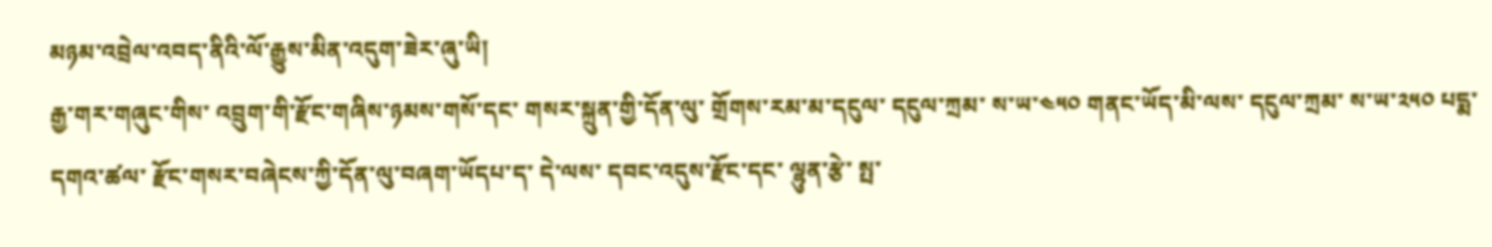མཉམ་འབྲེལ་འབད་ནིའི་ལོ་རྒྱུས་མིན་འདུག་ཟེར་ཞུ་ཡི།
རྒྱ་གར་གཞུང་གིས་ འབྲུག་གི་རྫོང་གཞིས་ཉམས་གསོ་དང་ གསར་སྐྲུན་གྱི་དོན་ལུ་ གྲོགས་རམ་མ་དངུལ་ དངུལ་ཀྲམ་ ས་ཡ་༤༥༠ གནང་ཡོད་མི་ལས་ དངུལ་ཀྲམ་ ས་ཡ་༢༥༠ པདྨ་དགའ་ཚལ་ རྫོང་གསར་བཞེངས་ཀྱི་དོན་ལུ་བཞག་ཡོདཔ་ད་ དེ་ལས་ དབང་འདུས་རྫོང་དང་ ལྷུན་རྩེ་ སྤ་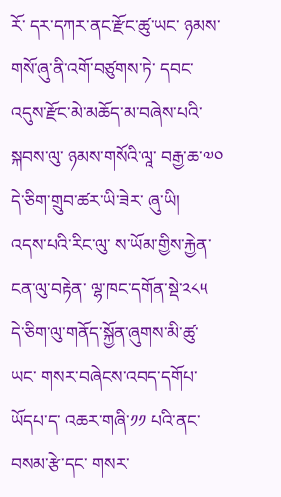རོ་ དར་དཀར་ནང་རྫོང་ཚུ་ཡང་ ཉམས་གསོ་ཞུ་ནི་འགོ་བཙུགས་ཏེ་ དབང་འདུས་རྫོང་མེ་མཆོད་མ་བཞེས་པའི་སྐབས་ལུ་ ཉམས་གསོའི་ལཱ་ བརྒྱ་ཆ་༧༠ དེ་ཅིག་གྲུབ་ཚར་ཡི་ཟེར་ ཞུ་ཡི།
འདས་པའི་རིང་ལུ་ ས་ཡོམ་གྱིས་རྐྱེན་ངན་ལུ་བརྟེན་ ལྷ་ཁང་དགོན་སྡེ་༢༨༥ དེ་ཅིག་ལུ་གནོད་སྐྱོན་ཞུགས་མི་ཚུ་ཡང་ གསར་བཞེངས་འབད་དགོཔ་ཡོདཔ་ད་ འཆར་གཞི་༡༡ པའི་ནང་ བསམ་རྩེ་དང་ གསར་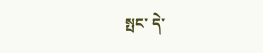སྤང་ དེ་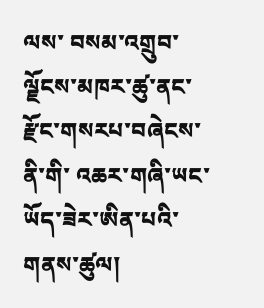ལས་ བསམ་འགྲུབ་ལྗོངས་མཁར་ཚུ་ནང་ རྫོང་གསརཔ་བཞེངས་ནི་གི་ འཆར་གཞི་ཡང་ ཡོད་ཟེར་ཨིན་པའི་གནས་ཚུལ།